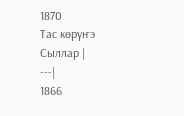1870
Тас көрүҥэ
Сыллар |
---|
1866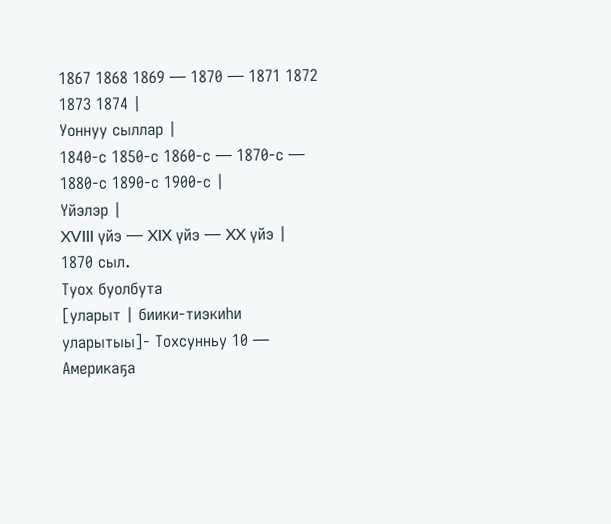1867 1868 1869 — 1870 — 1871 1872 1873 1874 |
Уоннуу сыллар |
1840-с 1850-с 1860-с — 1870-с — 1880-с 1890-с 1900-с |
Үйэлэр |
XVIII үйэ — XIX үйэ — XX үйэ |
1870 сыл.
Туох буолбута
[уларыт | биики-тиэкиһи уларытыы]- Тохсунньу 10 — Америкаҕа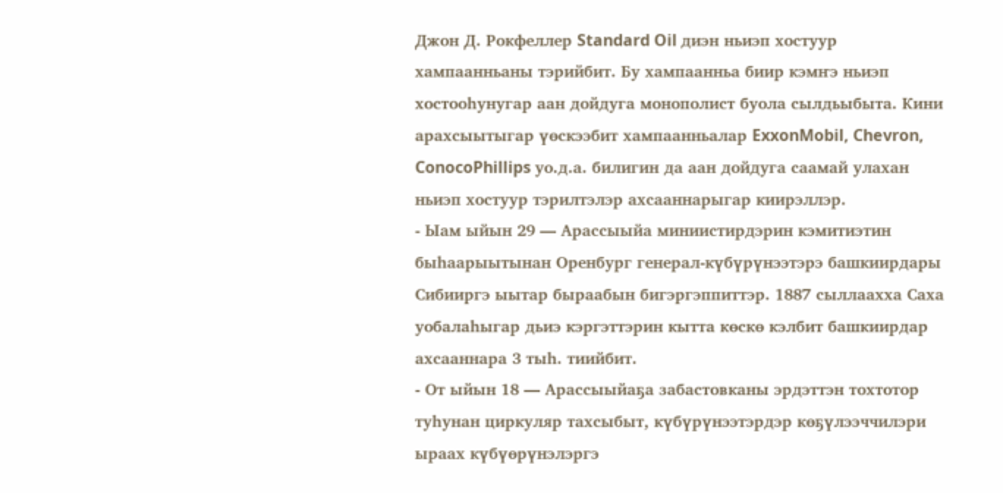Джон Д. Рокфеллер Standard Oil диэн ньиэп хостуур хампаанньаны тэрийбит. Бу хампаанньа биир кэмҥэ ньиэп хостооһунугар аан дойдуга монополист буола сылдьыбыта. Кини арахсыытыгар үөскээбит хампаанньалар ExxonMobil, Chevron, ConocoPhillips уо.д.а. билигин да аан дойдуга саамай улахан ньиэп хостуур тэрилтэлэр ахсааннарыгар киирэллэр.
- Ыам ыйын 29 — Арассыыйа миниистирдэрин кэмитиэтин быһаарыытынан Оренбург генерал-күбүрүнээтэрэ башкиирдары Сибииргэ ыытар быраабын бигэргэппиттэр. 1887 сыллаахха Саха уобалаһыгар дьиэ кэргэттэрин кытта көскө кэлбит башкиирдар ахсааннара 3 тыһ. тиийбит.
- От ыйын 18 — Арассыыйаҕа забастовканы эрдэттэн тохтотор туһунан циркуляр тахсыбыт, күбүрүнээтэрдэр көҕүлээччилэри ыраах күбүөрүнэлэргэ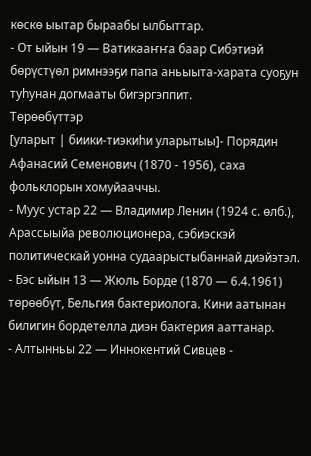көскө ыытар быраабы ылбыттар.
- От ыйын 19 — Ватикааҥҥа баар Сибэтиэй бөрүстүөл римнээҕи папа аньыыта-харата суоҕун туһунан догмааты бигэргэппит.
Төрөөбүттэр
[уларыт | биики-тиэкиһи уларытыы]- Порядин Афанасий Семенович (1870 - 1956), саха фольклорын хомуйааччы.
- Муус устар 22 — Владимир Ленин (1924 с. өлб.), Арассыыйа революционера, сэбиэскэй политическай уонна судаарыстыбаннай диэйэтэл.
- Бэс ыйын 13 — Жюль Борде (1870 — 6.4.1961) төрөөбүт, Бельгия бактериолога. Кини аатынан билигин бордетелла диэн бактерия ааттанар.
- Алтынньы 22 — Иннокентий Сивцев -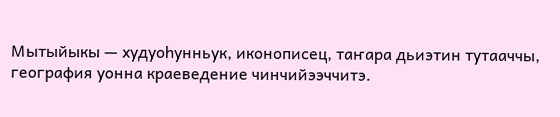Мытыйыкы — худуоһунньук, иконописец, таҥара дьиэтин тутааччы, география уонна краеведение чинчийээччитэ.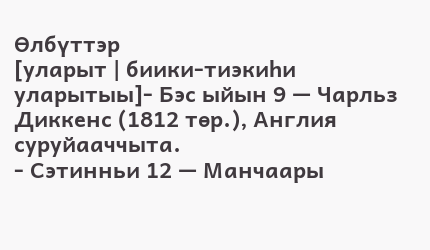Өлбүттэр
[уларыт | биики-тиэкиһи уларытыы]- Бэс ыйын 9 — Чарльз Диккенс (1812 төр.), Англия суруйааччыта.
- Сэтинньи 12 — Манчаары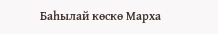Баһылай көскө Марха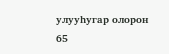улууһугар олорон 65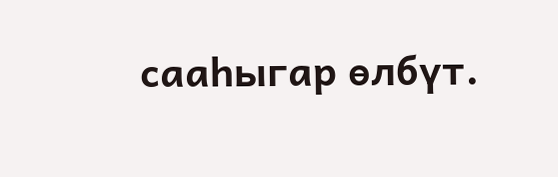сааһыгар өлбүт.